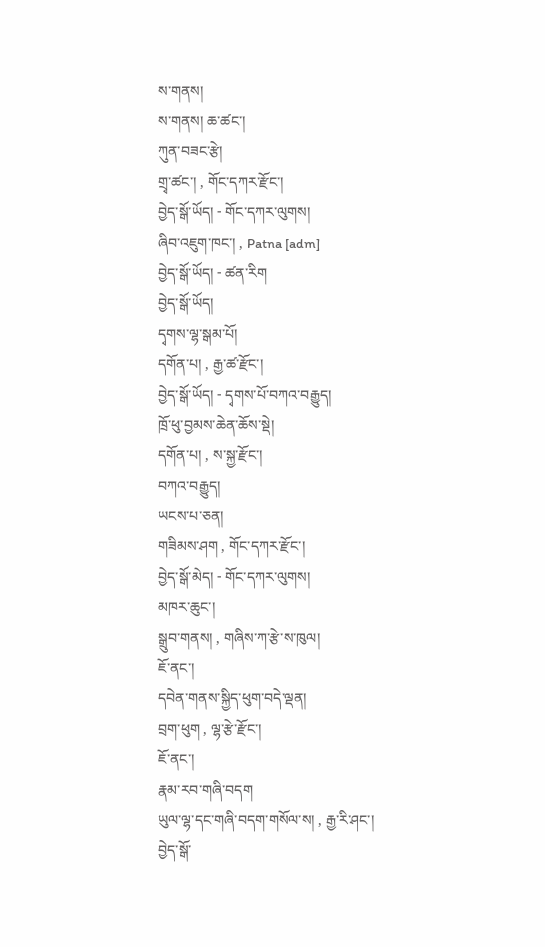ས་གནས།
ས་གནས། ཆ་ཚང་།
ཀུན་བཟང་རྩེ།
གྲྭ་ཚང་། , གོང་དཀར་རྫོང་།
བྱེད་སྒོ་ཡོད། - གོང་དཀར་ལུགས།
ཞིབ་འཇུག་ཁང་། , Patna [adm]
བྱེད་སྒོ་ཡོད། - ཚན་རིག
བྱེད་སྒོ་ཡོད།
དྭགས་ལྷ་སྒམ་པོ།
དགོན་པ། , རྒྱ་ཚ་རྫོང་།
བྱེད་སྒོ་ཡོད། - དྭགས་པོ་བཀའ་བརྒྱུད།
ཁྲོ་ཕུ་བྱམས་ཆེན་ཆོས་སྡེ།
དགོན་པ། , ས་སྐྱ་རྫོང་།
བཀའ་བརྒྱུད།
ཡངས་པ་ཅན།
གཟིམས་ཤག , གོང་དཀར་རྫོང་།
བྱེད་སྒོ་མེད། - གོང་དཀར་ལུགས།
མཁར་ཆུང་།
སྒྲུབ་གནས། , གཞིས་ཀ་རྩེ་ས་ཁུལ།
ཇོ་ནང་།
དབེན་གནས་སྐྱིད་ཕུག་བདེ་ལྡན།
བྲག་ཕུག , ལྷ་རྩེ་རྫོང་།
ཇོ་ནང་།
རྣམ་རབ་གཞི་བདག
ཡུལ་ལྷ་དང་གཞི་བདག་གསོལ་ས། , རྒྱ་རི་ཤང་།
བྱེད་སྒོ་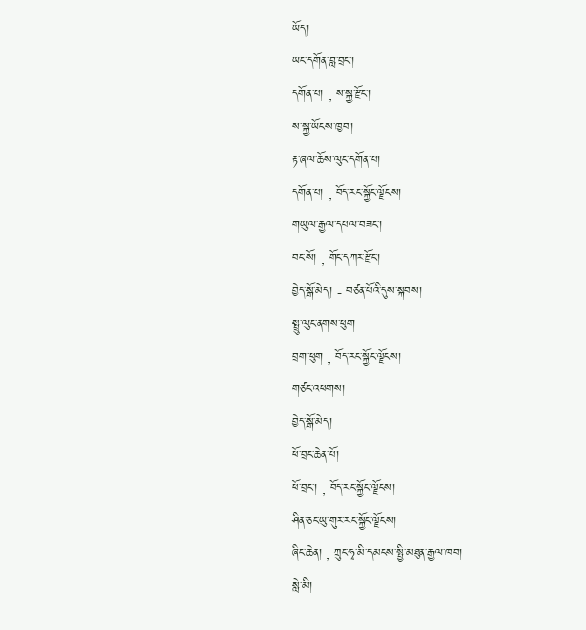ཡོད།
ཡང་དགོན་བླ་བྲང་།
དགོན་པ། , ས་སྐྱ་རྫོང་།
ས་སྐྱ་ཡོངས་ཁྱབ།
རྟ་ཞལ་ཆོས་ལུང་དགོན་པ།
དགོན་པ། , བོད་རང་སྐྱོང་ལྗོངས།
གཡུལ་རྒྱལ་དཔལ་བཟང་།
བང་སོ། , གོང་དཀར་རྫོང་།
བྱེད་སྒོ་མེད། - བཙན་པོའི་དུས་སྐབས།
སྤྲུ་ལུང་ནགས་ཕུག
བྲག་ཕུག , བོད་རང་སྐྱོང་ལྗོངས།
གཙང་འཕགས།
བྱེད་སྒོ་མེད།
ཕོ་བྲང་ཆེན་པོ།
ཕོ་བྲང་། , བོད་རང་སྐྱོང་ལྗོངས།
ཤིན་ཅང་ཡུ་གུར་རང་སྐྱོང་ལྗོངས།
ཞིང་ཆེན། , ཀྲུང་ཧྭ་མི་དམངས་སྤྱི་མཐུན་རྒྱལ་ཁབ།
སླེ་མི།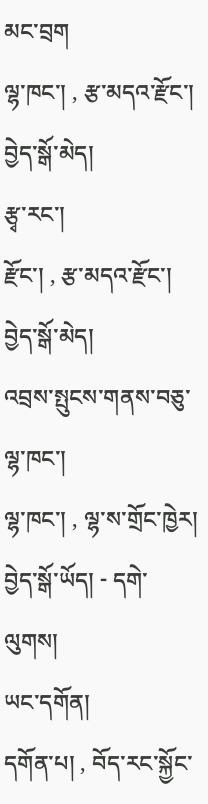མང་བྲག
ལྷ་ཁང་། , རྩ་མདའ་རྫོང་།
བྱེད་སྒོ་མེད།
རྩྭ་རང་།
རྫོང་། , རྩ་མདའ་རྫོང་།
བྱེད་སྒོ་མེད།
འབྲས་སྤུངས་གནས་བཅུ་ལྷ་ཁང་།
ལྷ་ཁང་། , ལྷ་ས་གྲོང་ཁྱེར།
བྱེད་སྒོ་ཡོད། - དགེ་ལུགས།
ཡང་དགོན།
དགོན་པ། , བོད་རང་སྐྱོང་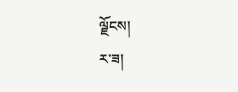ལྗོངས།
ར་ཟ།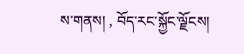ས་གནས། , བོད་རང་སྐྱོང་ལྗོངས།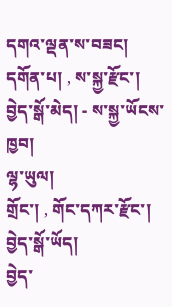དགའ་ལྡན་ས་བཟང།
དགོན་པ། , ས་སྐྱ་རྫོང་།
བྱེད་སྒོ་མེད། - ས་སྐྱ་ཡོངས་ཁྱབ།
ལྷ་ཡུལ།
གྲོང་། , གོང་དཀར་རྫོང་།
བྱེད་སྒོ་ཡོད།
བྱེད་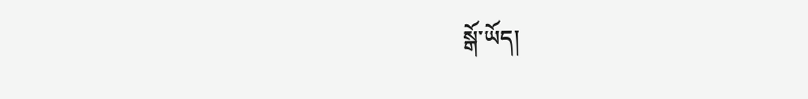སྒོ་ཡོད།